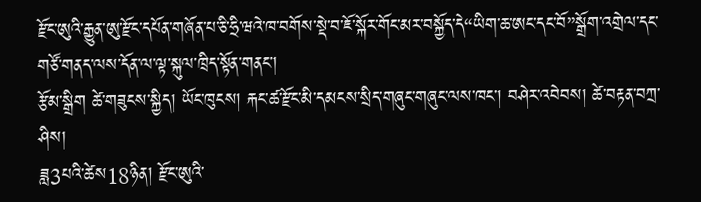རྫོང་ཨུའི་རྒྱུན་ཨུ་རྫོང་དཔོན་གཞོན་པ་ཅི་ཧྲི་ཝའེ་ཁ་བགོས་སྡེ་བ་ཇོ་སྐོར་གོང་མར་བསྐྱོད་དེ“ཡིག་ཆ་ཨང་དང་བོ”སྒྲོག་འགྲེལ་དང་གཙོ་གནད་ལས་དོན་ལ་ལྟ་སྐུལ་ཁྲིད་སྟོན་གནང་།
རྩོམ་སྒྲིག ཚེ་གཟུངས་སྐྱིད། ཡོང་ཁུངས། རྐང་ཚ་རྫོང་མི་དམངས་སྲིད་གཞུང་གཞུང་ལས་ཁང་། བཤེར་འབེབས། ཚེ་བརྟན་བཀྲ་ཤིས།
ཟླ3པའི་ཚེས18ཉིན། རྫོང་ཨུའི་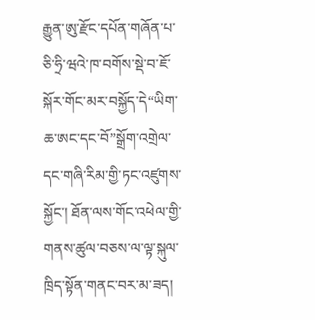རྒྱུན་ཨུ་རྫོང་དཔོན་གཞོན་པ་ཅི་ཧྲི་ཝའེ་ཁ་བགོས་སྡེ་བ་ཇོ་སྐོར་གོང་མར་བསྐྱོད་དེ“ཡིག་ཆ་ཨང་དང་བོ”སྒྲོག་འགྲེལ་དང་གཞི་རིམ་གྱི་ཏང་འཛུགས་སྐྱོང་། ཐོན་ལས་གོང་འཕེལ་གྱི་གནས་ཚུལ་བཅས་ལ་ལྟ་སྐུལ་ཁྲིད་སྟོན་གནང་བར་མ་ཟད།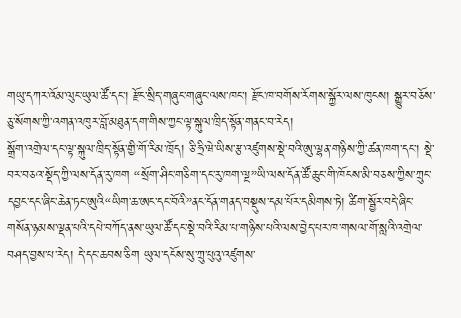གཡུ་དཀར་འོམ་ལུང་ཡུལ་ཚོ་དང་། རྫོང་སྲིད་གཞུང་གཞུང་ལས་ཁང་། རྫོང་ཁ་བགོས་རོགས་སྐྱོར་ལས་ཁུངས། སྒྱུར་བཅོས་ཅུ་སོགས་ཀྱི་འགན་འཁུར་བློ་མཐུན་དག་གིས་ཀྱང་ལྟ་སྐུལ་ཁྲིད་སྟོན་གནང་བ་རེད།
སྒྲོག་འགྲེལ་དང་ལྟ་སྐུལ་ཁྲིད་སྟོན་གྱི་གོ་རིམ་ཁྲོད། ཅི་ཧྲི་ཝེ་ཡིས་རྩ་འཛུགས་སྡེ་བའི་ཨུ་ལྷན་གཉིས་ཀྱི་ཚན་ཁག་དང་། སྡེ་བར་བཅའ་སྡོད་ཀྱི་ལས་དོན་རུ་ཁག “སྲོག་ཤིང་གཅིག་དང་རུ་ཁག་ལྔ”ཡི་ལས་དོན་ཚོ་ཆུང་གི་ཁོངས་མི་བཅས་ཀྱིས་ཀྲུང་དབྱང་དང་ཞིང་ཆེན་ཏང་ཨུའི“ཡིག་ཆ་ཨང་དང་བོའི”ནང་དོན་གནད་བསྡུས་དམ་པོར་དམིགས་ཏེ། ཚིག་སྦྱོར་བདེ་ཞིང་གསོན་ཉམས་ལྡན་པའི་དཔེ་བཀོད་ནས་ཡུལ་ཚོ་དང་སྡེ་བའི་རིམ་པ་གཉིས་པའི་ལས་བྱེད་པར་ཁ་གསལ་གོ་སླའི་འགྲེལ་བཤད་བྱས་པ་རེད། དེ་དང་ཆབས་ཅིག ཡུལ་དངོས་སུ་ཀྲུ་པུའུ་འཛུགས་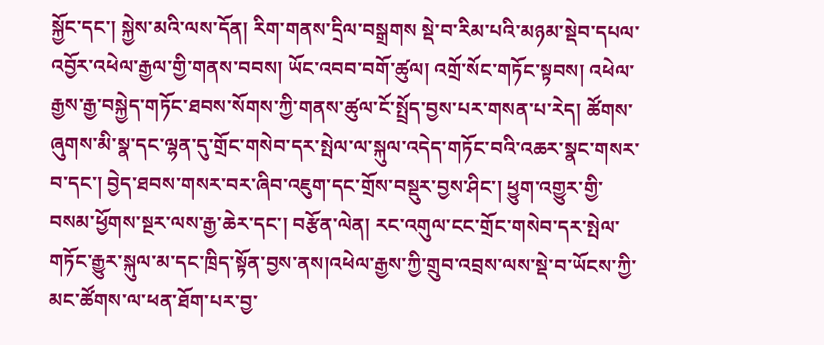སྐྱོང་དང་། སྐྱེས་མའི་ལས་དོན། རིག་གནས་དྲིལ་བསྒྲགས སྡེ་བ་རིམ་པའི་མཉམ་སྡེབ་དཔལ་འབྱོར་འཕེལ་རྒྱལ་གྱི་གནས་བབས། ཡོང་འབབ་བགོ་ཚུལ། འགྲོ་སོང་གཏོང་སྟབས། འཕེལ་རྒྱས་རྒྱ་བསྐྱེད་གཏོང་ཐབས་སོགས་ཀྱི་གནས་ཚུལ་ངོ་སྤྲོད་བྱས་པར་གསན་པ་རེད། ཚོགས་ཞུགས་མི་སྣ་དང་ལྷན་དུ་གྲོང་གསེབ་དར་སྤེལ་ལ་སྐུལ་འདེད་གཏོང་བའི་འཆར་སྣང་གསར་བ་དང་། བྱེད་ཐབས་གསར་བར་ཞིབ་འཇུག་དང་གྲོས་བསྡུར་བྱས་ཤིང་། ཕྱུག་འགྱུར་གྱི་བསམ་ཕྱོགས་སྔར་ལས་རྒྱ་ཆེར་དང་། བརྩོན་ལེན། རང་འགུལ་ངང་གྲོང་གསེབ་དར་སྤེལ་གཏོང་རྒྱུར་སྐུལ་མ་དང་ཁྲིད་སྟོན་བྱས་ནས།འཕེལ་རྒྱས་ཀྱི་གྲུབ་འབྲས་ལས་སྡེ་བ་ཡོངས་ཀྱི་མང་ཚོགས་ལ་ཕན་ཐོག་པར་བྱ་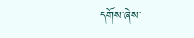དགོས་ཞེས་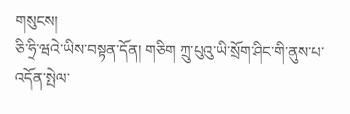གསུངས།
ཅི་ཧྲི་ཝའེ་ཡིས་བསྟན་དོན། གཅིག ཀྲུ་པུའུ་ཡི་སྲོག་ཤིང་གི་ནུས་པ་འདོན་སྤེལ་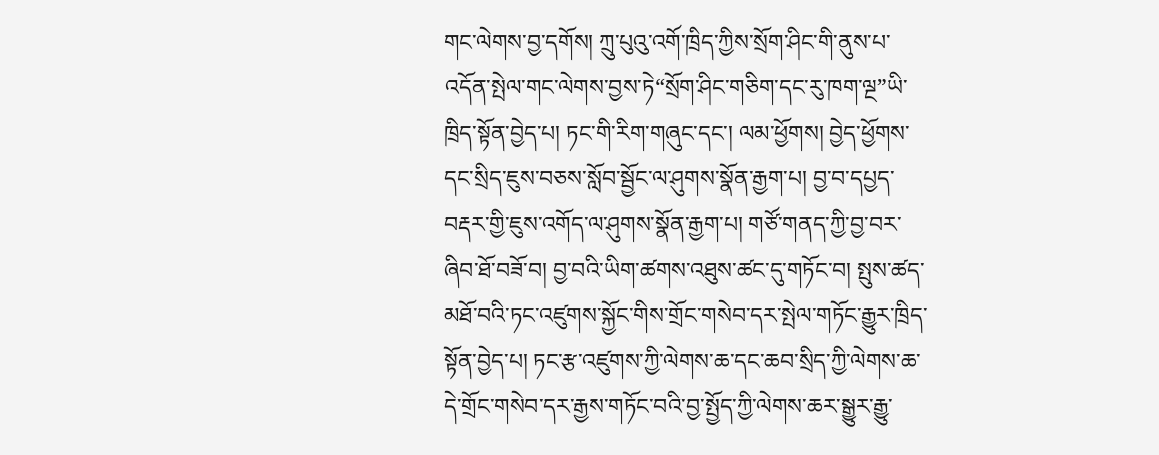གང་ལེགས་བྱ་དགོས། ཀྲུ་པུའུ་འགོ་ཁྲིད་ཀྱིས་སྲོག་ཤིང་གི་ནུས་པ་འདོན་སྤེལ་གང་ལེགས་བྱས་ཏེ“སྲོག་ཤིང་གཅིག་དང་རུ་ཁག་ལྔ”ཡི་ཁྲིད་སྟོན་བྱེད་པ། ཏང་གི་རིག་གཞུང་དང་། ལམ་ཕྱོགས། བྱེད་ཕྱོགས་དང་སྲིད་ཇུས་བཅས་སློབ་སྦྱོང་ལ་ཤུགས་སྣོན་རྒྱག་པ། བྱ་བ་དཔྱད་བརྡར་གྱི་ཇུས་འགོད་ལ་ཤུགས་སྣོན་རྒྱག་པ། གཙོ་གནད་ཀྱི་བྱ་བར་ཞིབ་ཐོ་བཟོ་བ། བྱ་བའི་ཡིག་ཚགས་འཐུས་ཚང་དུ་གཏོང་བ། སྤུས་ཚད་མཐོ་བའི་ཏང་འཛུགས་སྐྱོང་གིས་གྲོང་གསེབ་དར་སྤེལ་གཏོང་རྒྱུར་ཁྲིད་སྟོན་བྱེད་པ། ཏང་རྩ་འཛུགས་ཀྱི་ལེགས་ཆ་དང་ཆབ་སྲིད་ཀྱི་ལེགས་ཆ་དེ་གྲོང་གསེབ་དར་རྒྱས་གཏོང་བའི་བྱ་སྤྱོད་ཀྱི་ལེགས་ཆར་སྒྱུར་རྒྱུ་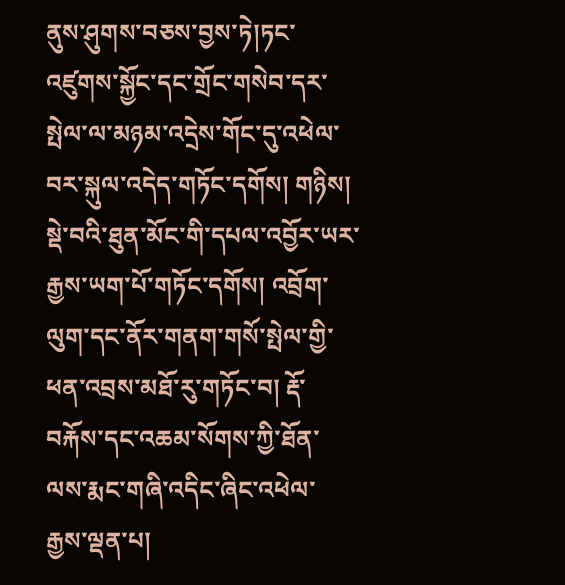ནུས་ཤུགས་བཅས་བྱས་ཏེ།ཏང་འཛུགས་སྐྱོང་དང་གྲོང་གསེབ་དར་སྤེལ་ལ་མཉམ་འདྲེས་གོང་དུ་འཕེལ་བར་སྐུལ་འདེད་གཏོང་དགོས། གཉིས། སྡེ་བའི་ཐུན་མོང་གི་དཔལ་འབྱོར་ཡར་རྒྱས་ཡག་པོ་གཏོང་དགོས། འབྲོག་ལུག་དང་ནོར་གནག་གསོ་སྤེལ་གྱི་ཕན་འབྲས་མཐོ་རུ་གཏོང་བ། རྡོ་བརྐོས་དང་འཆམ་སོགས་ཀྱི་ཐོན་ལས་རྨང་གཞི་འདིང་ཞིང་འཕེལ་རྒྱས་ལྡན་པ།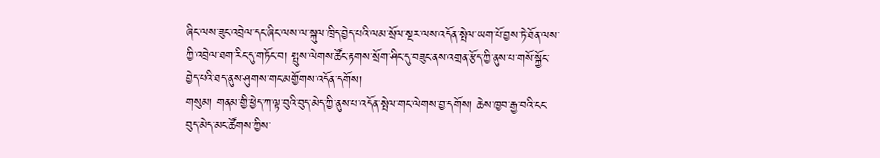ཞིང་ལས་ཟུང་འབྲེལ་དང་ཞིང་ལས་ལ་སྐུལ་ཁྲིད་བྱེད་པའི་ལམ་སྲོལ་སྔར་ལས་འདོན་སྤེལ་ཡག་པོ་བྱས་ཏེ་ཐོན་ལས་ཀྱི་འབྲེལ་ཐག་རིང་དུ་གཏོང་བ། སྤུས་ལེགས་ཚོང་རྟགས་སྲོག་ཤིང་དུ་བཟུང་ནས་འགྲན་རྩོད་ཀྱི་ནུས་པ་གསོ་སྐྱོང་བྱེད་པའི་ཐད་ནུས་ཤུགས་གང་མགྱོགས་འདོན་དགོས།
གསུམ། གནམ་གྱི་ཕྱེད་ཀ་ལྟ་བུའི་བུད་མེད་ཀྱི་ནུས་པ་འདོན་སྤེལ་གང་ལེགས་བྱ་དགོས། ཆེས་ཁྱབ་རྒྱ་བའི་ངང་བུད་མེད་མང་ཚོགས་ཀྱིས་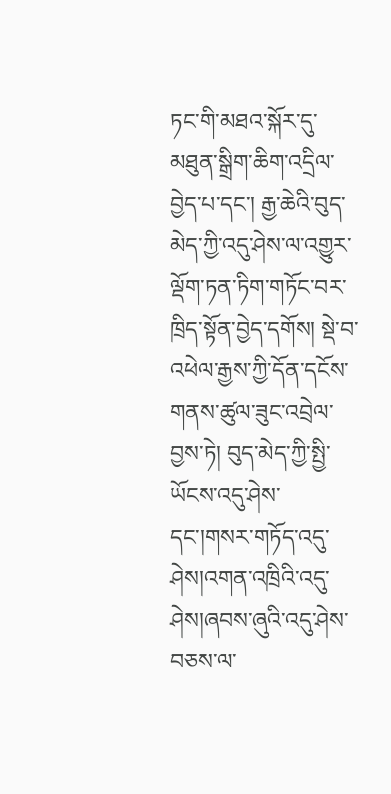ཏང་གི་མཐའ་སྐོར་དུ་མཐུན་སྒྲིག་ཆིག་འདྲིལ་བྱེད་པ་དང་། རྒྱ་ཆེའི་བུད་མེད་ཀྱི་འདུ་ཤེས་ལ་འགྱུར་ལྡོག་ཏན་ཏིག་གཏོང་བར་ཁྲིད་སྟོན་བྱེད་དགོས། སྡེ་བ་འཕེལ་རྒྱས་ཀྱི་དོན་དངོས་གནས་ཚུལ་ཟུང་འབྲེལ་བྱས་ཏེ། བུད་མེད་ཀྱི་སྤྱི་ཡོངས་འདུ་ཤེས་དང་།གསར་གཏོད་འདུ་ཤེས།འགན་འཁྲིའི་འདུ་ཤེས།ཞབས་ཞུའི་འདུ་ཤེས་བཅས་ལ་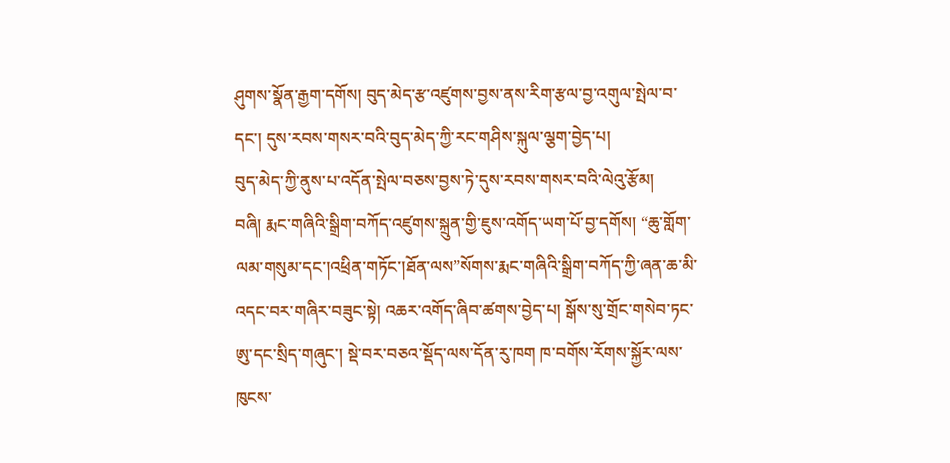ཤུགས་སྣོན་རྒྱག་དགོས། བུད་མེད་རྩ་འཛུགས་བྱས་ནས་རིག་རྩལ་བྱ་འགུལ་སྤེལ་བ་དང་། དུས་རབས་གསར་བའི་བུད་མེད་ཀྱི་རང་གཤིས་སྐུལ་ལྕག་བྱེད་པ།
བུད་མེད་ཀྱི་ནུས་པ་འདོན་སྤེལ་བཅས་བྱས་ཏེ་དུས་རབས་གསར་བའི་ལེའུ་རྩོམ།
བཞི། རྨང་གཞིའི་སྒྲིག་བཀོད་འཛུགས་སྐྲུན་གྱི་ཇུས་འགོད་ཡག་པོ་བྱ་དགོས། “ཆུ་གློག་ལམ་གསུམ་དང་།འཕྲིན་གཏོང་།ཐོན་ལས”སོགས་རྨང་གཞིའི་སྒྲིག་བཀོད་ཀྱི་ཞན་ཆ་མི་འདང་བར་གཞིར་བཟུང་སྟེ། འཆར་འགོད་ཞིབ་ཚགས་བྱེད་པ། སྒོས་སུ་གྲོང་གསེབ་ཏང་ཨུ་དང་སྲིད་གཞུང་། སྡེ་བར་བཅའ་སྡོད་ལས་དོན་རུ་ཁག ཁ་བགོས་རོགས་སྐྱོར་ལས་ཁུངས་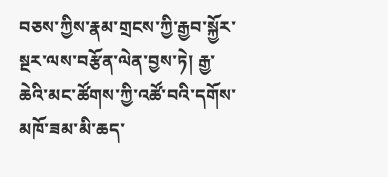བཅས་ཀྱིས་རྣམ་གྲངས་ཀྱི་རྒྱབ་སྐྱོར་སྔར་ལས་བརྩོན་ལེན་བྱས་ཏེ། རྒྱ་ཆེའི་མང་ཚོགས་ཀྱི་འཚོ་བའི་དགོས་མཁོ་ཟམ་མི་ཆད་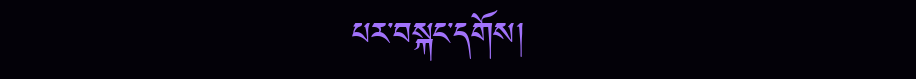པར་བསྐང་དགོས།